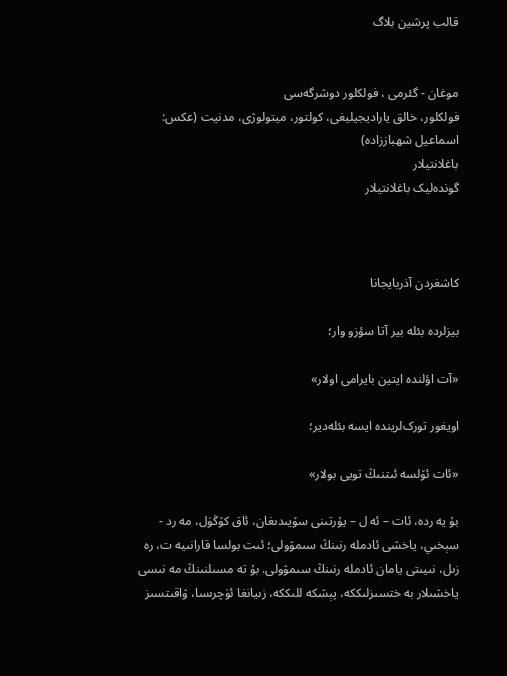قالب پرشین بلاگ


موغان - گئرمی ، فولکلور دوشرگه‌سی
فولکلور، خالق یارادیجیلیغی، کولتور، میتولوژی، مدنیت (عکس: اسماعیل شهباززاده)
باغلانتیلار
گونده‌لیک باغلانتیلار



کاشغردن آذربایجانا

بیزلرده بئله بیر آتا سؤزو وار؛

«آت اؤلنده ایتین بایرامی اولار»

اویغور تورک‌لرینده ایسه بئله‌دیر؛

«ئات ئۆلسە ئىتنىڭ تويى بولار»

بۇ يە ردە، ئات – ئە ل – يۇرتىنى سۆيىدىغان، ئاق كۆڭۈل، مە رد - سېخىي، ياخشى ئادملە رنىنڭ سىمۋولى؛ ئىت بولسا قارانىيە ت، رە زىل، نىيىتى يامان ئادملە رنىنڭ سىمۋولى. بۇ تە مسىلنىنڭ مە نىسى ياخشىلار بە ختسىزلىككە، پېشكە للىككە، زىيانغا ئۈچرىسا، ۋاقىتسىز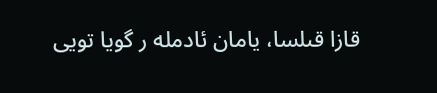قازا قىلسا، يامان ئادملە ر گويا تويى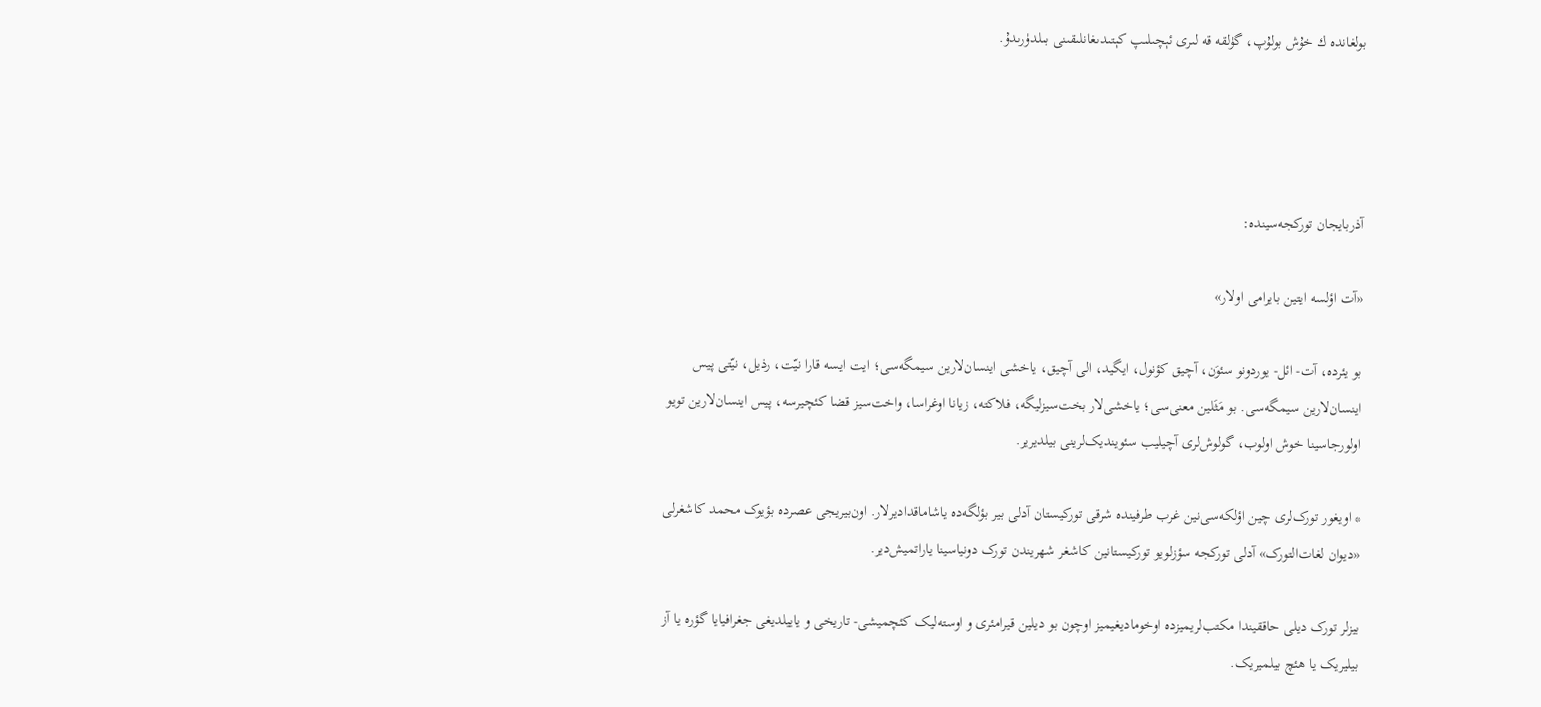بولغاندە ك خۇش بولۇپ، گۈلقە قە لىرى ئېچىلىپ كېتىدىغانلىقىنى بىلدۈرىدۇ.




آذربایجان تورکجه‌سینده:

«آت اؤلسه ایتین بایرامی اولار»

بو یئرده، آت- ائل- یوردونو سئوَن، آچیق کؤنول، ایگید، الی آچیق، یاخشی اینسان‌لارین سیمگه‌سی؛ ایت ایسه قارا نیّت، رذیل، نیّتی پیس اینسان‌لارین سیمگه‌سی. بو مَثَلین معنی‌سی؛ یاخشی‌لار بخت‌سیزلیگه، فلاکته، زیانا اوغراسا، واخت‌سیز قضا کئچیرسه، پیس اینسان‌لارین تویو اولورجاسینا خوش اولوب، گولوش‌لری آچیلیب سئویندیک‌لرینی بیلدیریر.

* اویغور تورک‌لری چین اؤلکه‌سی‌نین غرب طرفینده شرقی تورکیستان آدلی بیر بؤلگه‌ده یاشاماقدادیرلار. اون‌بیریجی عصرده بؤیوک محمد کاشغرلی «دیوان لغات‌التورک» آدلی تورکجه سؤزلویو تورکیستانین کاشغر شهریندن تورک دونیاسینا یاراتمیش‌دیر.

بیزلر تورک دیلی حاققیندا مکتب‌لریمیزده اوخومادیغیمیز اوچون بو دیلین قیرامئری و اوسته‌لیک کئچمیشی- تاریخی و یاییلدیغی جغرافیایا گؤره یا آز بیلیریک یا هئچ بیلمیریک.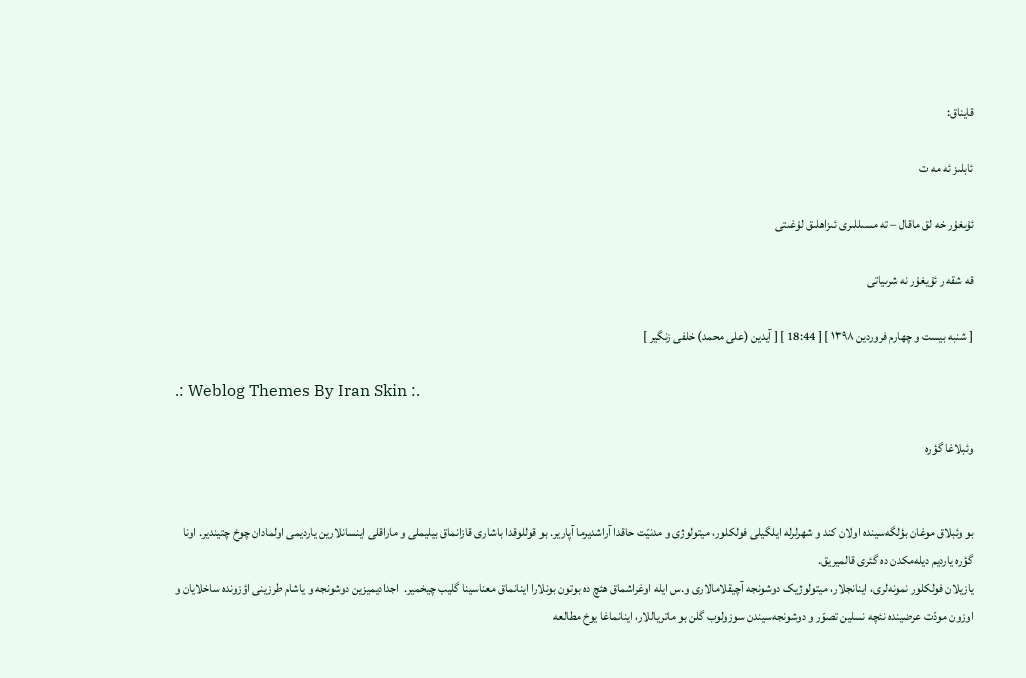قایناق:

ئابلىز ئە مە ت

ئۇىغۇر خە لق ماقال – تە مسىللىرى ئىزاھلىق لۇغىتى

قە شقە ر ئۇيغۇر نە شرىياتى

[ شنبه بیست و چهارم فروردین ۱۳۹۸ ] [ 18:44 ] [ آیدین (علی محمد) خلفی زنگیر ]

.: Weblog Themes By Iran Skin :.

وئبلاغا گؤره


بو وئبلاق موغان بؤلگه‌سینده اولان کند و شهرلرله ایلگیلی فولکلور، میتولوژی و مدنیّت حاقدا آراشدیرما آپاریر. بو قوللوقدا باشاری قازانماق بیلیملی و ماراقلی اینسانلارین یاردیمی اولمادان چوخ چتیندیر. اونا گؤره یاردیم دیله‌مکدن ده گئری قالمیریق.
یازیلان فولکلور نمونه‌لری، اینانجلار، میتولوژیک دوشونجه آچیقلامالاری و.س ایله اوغراشماق هئچ‌ ده بوتون بونلارا اینانماق معناسینا گلیب چیخمیر.  اجدادیمیزین دوشونجه و یاشام طرزینی اؤزونده ساخلایان و اوزون مودّت عرضینده نئچه نسلین تصوّر و دوشونجه‌سیندن سوزولوب گلن بو ماتریاللار، اینانماغا یوخ مطالعه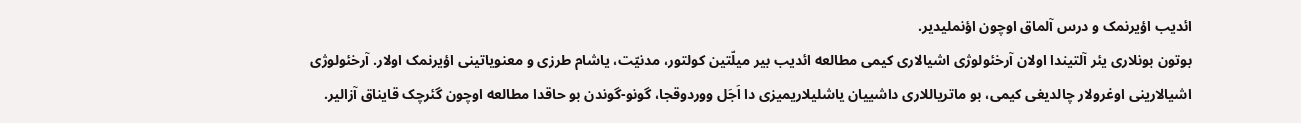ائدیب اؤیرنمک و درس آلماق اوچون اؤنملیدیر.
بوتون بونلاری یئر آلتیندا اولان آرخئولوژی اشیالاری کیمی مطالعه ائدیب بیر میلّتین کولتور، مدنیّت، یاشام طرزی و معنویاتینی اؤیرنمک اولار. آرخئولوژی اشیالارینی اوغرولار چالدیغی کیمی، بو ماتریاللاری داشییان یاشلیلاریمیزی دا اَجَل ووردوقجا، گونو-گوندن بو حاقدا مطالعه اوچون گئرچک قایناق آزالیر.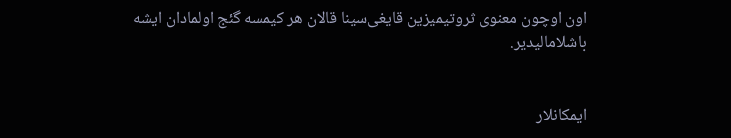اون اوچون معنوی ثروتیمیزین قایغی‌سینا قالان هر کیمسه گئج اولمادان ایشه باشلامالیدیر.


ایمکانلار